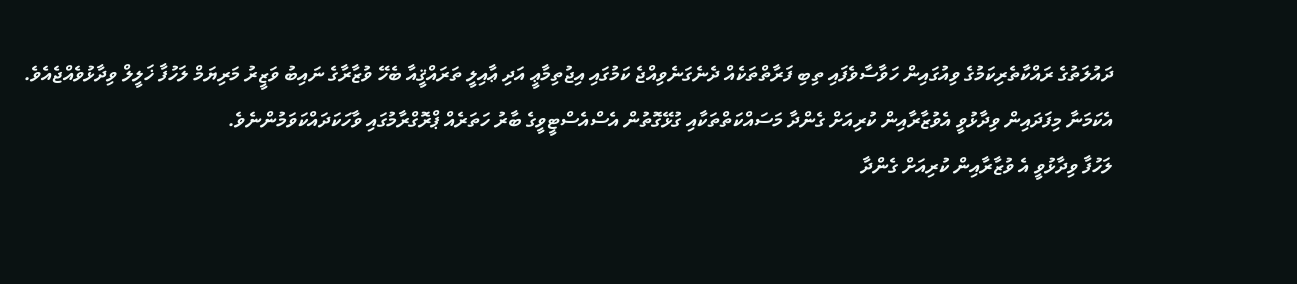ދައުލަތުގެ ރައްކާތެރިކަމުގެ ވިއުގައިން ހަވާސާވެފައި ތިބި ފަރާތްތަކެއް ދެނެގަނެވިއްޖެ ކަމުގައި އިޖުތިމާޢީ އަދި ޢާއިލީ ތަރައްޤީއާ ބެހޭ ވުޒާރާގެ ނައިބު ވަޒީރު މަރިޔަމް ލަހުފާ ޚަލީލް ވިދާޅުވެއްޖެއެވެ.
އެކަމަނާ މިފަދައިން ވިދާޅުވީ އެވުޒާރާއިން ކުރިއަށް ގެންދާ މަސައްކަތްތަކާއި ގުޅޭގޮތުން އެސްއެސްޓީވީގެ ބާރު ހަތަރެއް ޕްރޮގްރާމުގައި ވާހަކަދައްކަވަމުންނެވެ.
ލަހުފާ ވިދާޅުވީ އެ ވުޒާރާއިން ކުރިއަށް ގެންދާ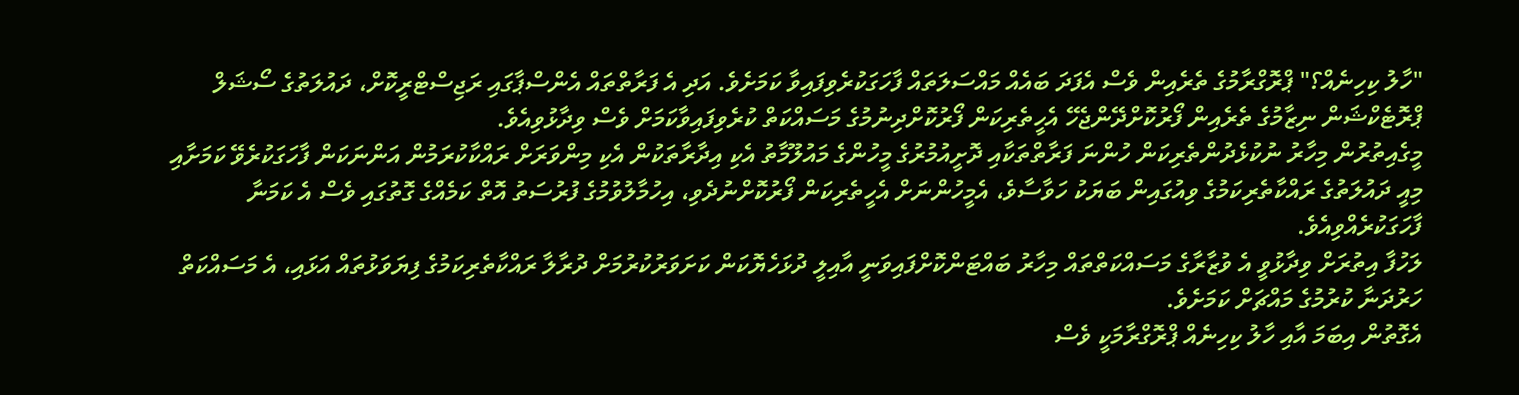"ހާލު ކިހިނެއް؟" ޕްރޮގްރާމުގެ ތެރެއިން ވެސް އެފަދަ ބައެއް މައްސަލަތައް ފާހަގަކުރެވިފައިވާ ކަމަށެވެ. އަދި އެ ފަރާތްތައް އެންސްޕާގައި ރަޖިސްޓްރީކޮށް، ދައުލަތުގެ ސޯޝަލް ޕްރޮޓެކްޝަން ނިޒާމުގެ ތެރެއިން ފޯރުކޮށްދޭންޖެހޭ އެހީތެރިކަން ފޯރުކޮށްދިނުމުގެ މަސައްކަތް ކުރެވިފައިވާކަމަށް ވެސް ވިދާޅުވިއެވެ.
މީގެއިތުރުން މިހާރު ނުކުޅެދުންތެރިކަން ހުންނަ ފަރާތްތަކާއި ދޮށީއުމުރުގެ މީހުންގެ މައުލޫމާތު އެކި އިދާރާތަކުން އެކި މިންވަރަށް ރައްކާކުރަމުން އަންނަކަން ފާހަގަކުރެވޭ ކަމަށާއި މިއީ ދައުލަތުގެ ރައްކާތެރިކަމުގެ ވިއުގައިން ބަޔަކު ހަވާސާވެ، އެމީހުންނަށް އެހީތެރިކަން ފޯރުކޮށްނުދެވި، އިހުމާލުވުމުގެ ފުރުސަތު އޮތް ކަމެއްގެ ގޮތުގައި ވެސް އެ ކަމަނާ ފާހަގަކުރެއްވިއެވެ.
ލަހުފާ އިތުރަށް ވިދާޅުވީ އެ ވުޒާރާގެ މަސައްކަތްތައް މިހާރު ބައްޓަންކޮށްފައިވަނީ އާއިލީ ދުޅަހެޔޮކަން ކަށަވަރުކުރުމަށް ދުރާލާ ރައްކާތެރިކަމުގެ ފިޔަވަޅުތައް އަޅައި، އެ މަސައްކަތް ހަރުދަނާ ކުރުމުގެ މައްޗަށް ކަމަށެވެ.
އެގޮތުން އިބަމަ އާއި ހާލު ކިހިނެއް ޕްރޮގްރާމަކީ ވެސް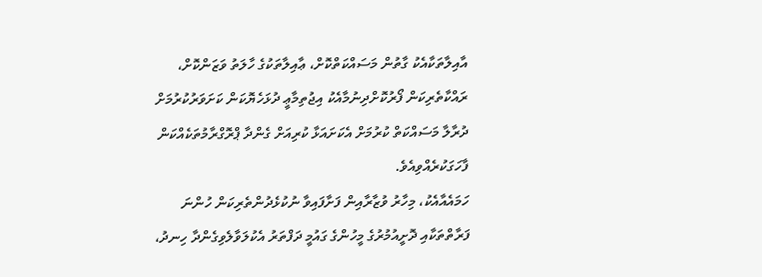އާއިލާތަކާއެކު ގާތުން މަސައްކަތްކޮށް، ޢާއިލާތަކުގެ ހާލަތު ވަޒަންކޮށް، ރައްކާތެރިކަން ފޯރުކޮށްދިނުމާއެކު އިޖުތިމާޢީ ދުޅަހެޔޮކަން ކަށަވަރުކުރުމަށް ދުރާލާ މަސައްކަތް ކުރުމަށް އެކަށައަޅާ ކުރިއަށް ގެންދާ ޕްރޮގްރާމުތަކެއްކަން ފާހަގަކުރެއްވިއެވެ.
ހަމައެއާއެކު، މިހާރު ވުޒާރާއިން ފަށާފައިވާ ނުކުޅެދުންތެރިކަން ހުންނަ ފަރާތްތަކާއި ދޮށީއުމުރުގެ މީހުންގެ ގައުމީ ދަފްތަރު އެކުލަވާލެވިގެންދާ ހިނދު،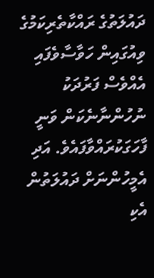ދައުލަތުގެ ރައްކާތެރިކަމުގެ ވިއުގައިން ހަވާސާވެފައި އެއްވެސް ފަރުދަކު ނުހުންނާނެކަން ވަނީ ފާހަގަކުރައްވާފައެވެ. އަދި އެމީހުންނަށް ދައުލަތުން އެކި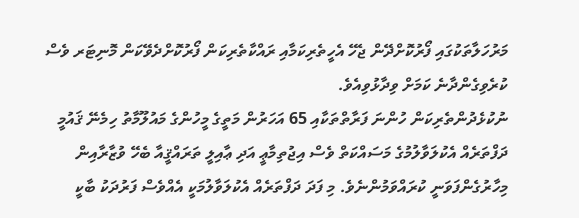މަރުހަލާތަކުގައި ފޯރުކޮށްދޭން ޖެހޭ އެހީތެރިކަމާއި ރައްކާތެރިކަން ފޯރުކޮށްދެވޭކަން މޮނިޓަރ ވެސް ކުރެވިގެންދާނެ ކަމަށް ވިދާޅުވިއެވެ.
ނުކުޅެދުންތެރިކަން ހުންނަ ފަރާތްތަކާއި 65 އަހަރުން މަތީގެ މީހުންގެ މައުލޫމާތު ހިމެނޭ ޤައުމީ ދަފްތަރެއް އެކުލަވާލުމުގެ މަސައްކަތް ވެސް އިޖުތިމާޢީ އަދި ޢާއިލީ ތަރައްޤީއާ ބެހޭ ވުޒާރާއިން މިހާރުގެންފަވަނީ ކުރައްވަމުންނެވެ. މި ފަދަ ދަފްތަރެއް އެކުލަވާލުމަކީ އެއްވެސް ފަރުދަކު ބާކީ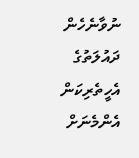ނުވާނެހެން ދައުލަތުގެ އެހީތެރިކަން އެންމެނަށް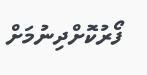ފޯރުކޮށްދިނުމަށް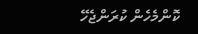ކޮންމެހެން ކުރަންޖެހޭ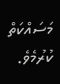މަސައްކަތް ކުރުމެވެ.